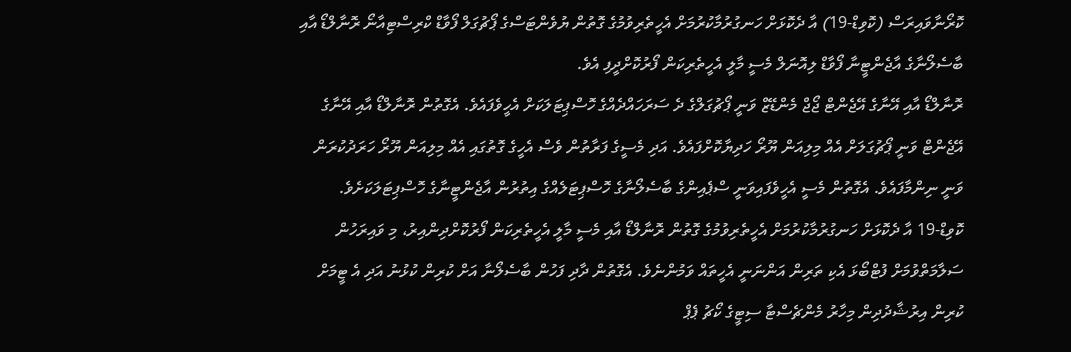ކޮރޯނާވައިރަސް (ކޮވިޑް-19) އާ ދެކޮޅަށް ހަނގުރުމާކުރުމަށް އެހީތެރިވުމުގެ ގޮތުން ޔުވެންޓަސްގެ ޕޯޗުގަލް ފޯވާޑް ކްރިސްޓިއާނޯ ރޮނާލްޑޯ އާއި ބާސެލޯނާގެ އާޖެންޓީނާ ފޯވާޑް ލިއޮނަލް މެސީ މާލީ އެހީތެރިކަން ފޯރުކޮށްދީފި އެވެ.
ރޮނާލްޑޯ އާއި އޭނާގެ އޭޖެންޓް ޖޯޖް މެންޑޭޒް ވަނީ ޕޯޗުގަލްގެ ދެ ސަރަހައްދެއްގެ ހޮސްޕިޓަލަކަށް އެހީވެފައެވެ. އެގޮތުން ރޮނާލްޑޯ އާއި އޭނާގެ އޭޖެންޓް ވަނީ ޕޯޗުގަލަށް އެއް މިލިއަން ޔޫރޯ ހަދިޔާކޮށްފައެވެ. އަދި މެސީގެ ފަރާތުން ވެސް އެހީގެ ގޮތުގައި އެއް މިލިއަން ޔޫރޯ ހަރަދުކުރަން ވަނީ ނިންމާފައެވެ. އެގޮތުން މެސީ އެހީވެފައިވަނީ ސްޕެއިންގެ ބާސެލޯނާގެ ހޮސްޕިޓަލެއްގެ އިތުރުން އާޖެންޓީނާގެ ހޮސްޕިޓަލަކަށެވެ.
ކޮވިޑް-19 އާ ދެކޮޅަށް ހަނގުރުމާކުރުމަށް އެހީތެރިވުމުގެ ގޮތުން ރޮނާލްޑޯ އާއި މެސީ މާލީ އެހީތެރިކަން ފޯރުކޮށްދިންއިރު، މި ވައިރަހުން ސަލާމަތްވުމަށް ފުޓްބޯޅަ އެކި ތަރިން އަންނަނީ އެހީތައް ވަމުންނެވެ. އެގޮތުން ދާދި ފަހުން ބާސެލޯނާ އަށް ކުރިން ކުޅުނު އަދި އެ ޓީމަށް ކުރިން އިރުޝާދުދިން މިހާރު މެންޗެސްޓާ ސިޓީގެ ކޯޗު ޕެޕް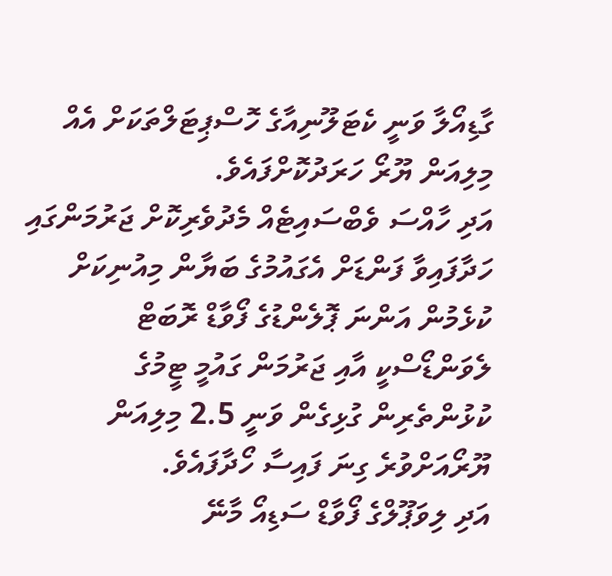ގާޑިއޯލާ ވަނީ ކެޓަލޫނިއާގެ ހޮސްޕިޓަލްތަކަށް އެއް މިލިއަން ޔޫރޯ ހަރަދުކޮށްފައެވެ.
އަދި ހާއްސަ ވެބްސައިޓެއް މެދުވެރިކޮށް ޖަރުމަންގައި ހަދާފައިވާ ފަންޑަށް އެގައުމުގެ ބަޔާން މިއުނިކަށް ކުޅެމުން އަންނަ ޕޮލެންޑުގެ ފޯވާޑް ރޮބަޓް ލެވަންޑޯސްކީ އާއި ޖަރުމަން ގައުމީ ޓީމުގެ ކުޅުންތެރިން ގުޅިގެން ވަނީ 2.5 މިލިއަން ޔޫރޯއަށްވުރެ ގިނަ ފައިސާ ހޯދާފައެވެ.
އަދި ލިވަޕޫލްގެ ފޯވާޑް ސަޑިއޯ މާނޭ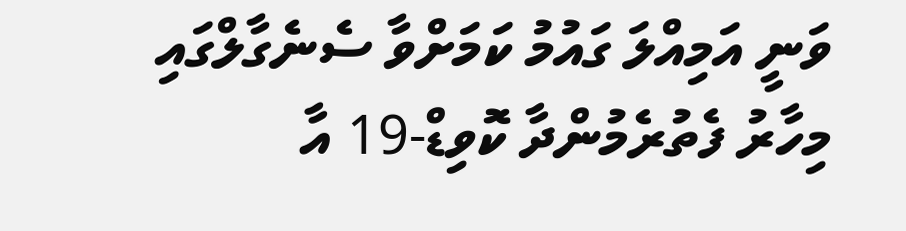ވަނީ އަމިއްލަ ގައުމު ކަމަށްވާ ސެނެގާލްގައި މިހާރު ފެތުރެމުންދާ ކޮވިޑް-19 އާ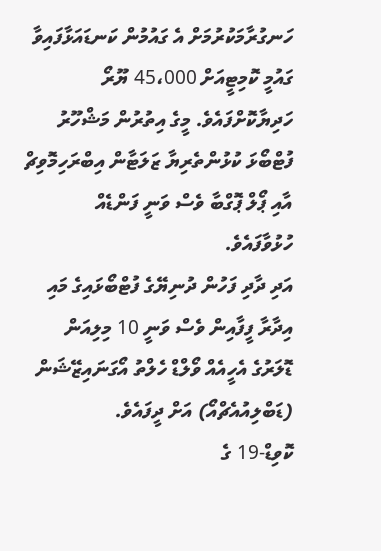ހަނގުރާމަކުރުމަށް އެ ގައުމުން ކަނޑައަޅާފައިވާ ގައުމީ ކޮމިޓީއަށް 45،000 ޔޫރޯ ހަދިޔާކޮށްފައެވެ. މީގެ އިތުރުން މަޝްހޫރު ފުޓްބޯޅަ ކުޅުންތެރިޔާ ޒަލަޓާން އިބްރަހިމޮވިޗް އާއި ޕޯލް ޕޮގްބާ ވެސް ވަނީ ފަންޑެއް ހުޅުވާފައެވެ.
އަދި ދާދި ފަހުން ދުނިޔޭގެ ފުޓްބޯޅައިގެ މައި އިދާރާ ފީފާއިން ވެސް ވަނީ 10 މިލިއަން ޑޮލަރުގެ އެހީއެއް ވޯލްޑް ހެލްތު އޯގަނައިޒޭޝަން (ޑަބްލިއުއެޗްއޯ) އަށް ދީފައެވެ.
ކޮވިޑް-19 ގެ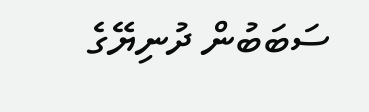ސަބަބުން ދުނިޔޭގެ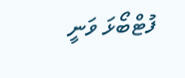ފުޓްބޯޅަ ވަނީ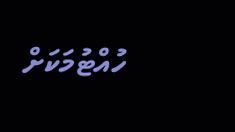ހުއްޓުމަކަށް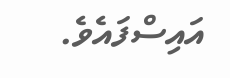އައިސްފައެވެ.